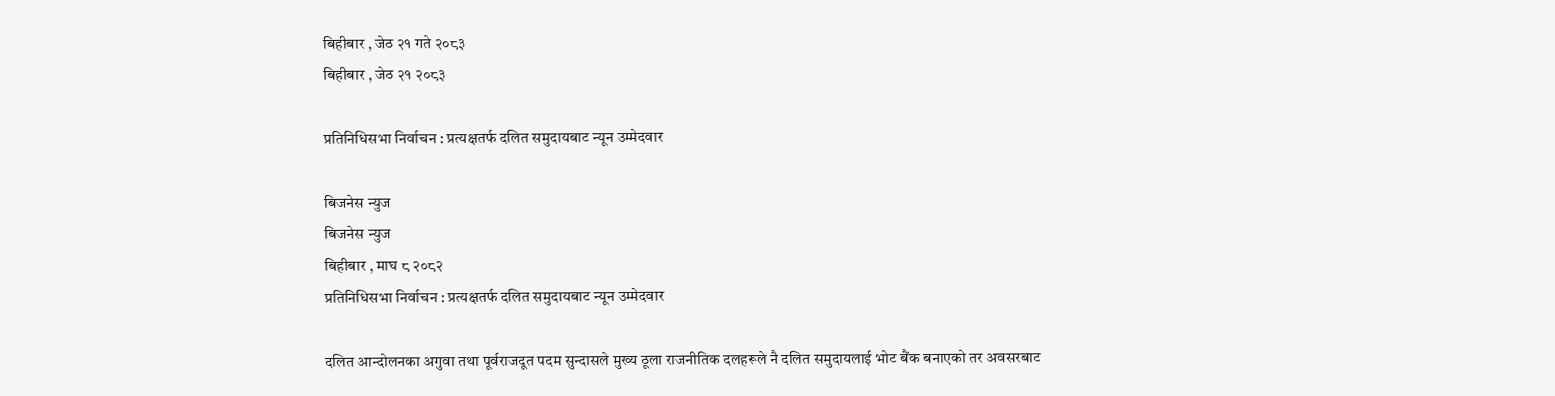बिहीबार , जेठ २१ गते २०८३
बिहीबार , जेठ २१ २०८३

प्रतिनिधिसभा निर्वाचन : प्रत्यक्षतर्फ दलित समुदायबाट न्यून उम्मेदवार

बिजनेस न्युज
बिजनेस न्युज
बिहीबार , माघ ८ २०८२
प्रतिनिधिसभा निर्वाचन : प्रत्यक्षतर्फ दलित समुदायबाट न्यून उम्मेदवार

दलित आन्दोलनका अगुवा तथा पूर्वराजदूत पदम सुन्दासले मुख्य ठूला राजनीतिक दलहरूले नै दलित समुदायलाई भोट बैंक बनाएको तर अवसरबाट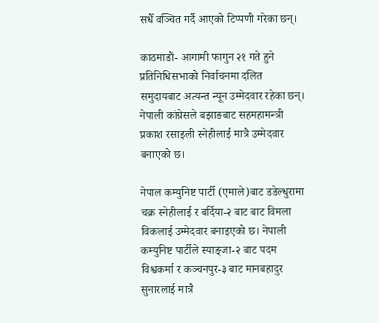सधैँ वञ्चित गर्दै आएको टिप्पणी गरेका छन्।

काठमाडौं- आगामी फागुन २१ गते हुने प्रतिनिधिसभाको निर्वाचनमा दलित समुदायबाट अत्यन्त न्यून उम्मेदवार रहेका छन्। नेपाली कांग्रेसले बझाङबाट सहमहामन्त्री प्रकाश रसाइली स्नेहीलाई मात्रै उम्मेदवार बनाएको छ।

नेपाल कम्युनिष्ट पार्टी (एमाले)बाट डडेल्धुरामा चक्र स्नेहीलाई र बर्दिया-२ बाट बाट विमला विकलाई उम्मेदवार बनाइएको छ। नेपाली कम्युनिष्ट पार्टीले स्याङ्जा-२ बाट पदम विश्वकर्मा र कञ्चनपुर-३ बाट मानबहादुर सुनारलाई मात्रै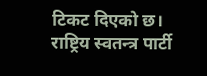टिकट दिएको छ। राष्ट्रिय स्वतन्त्र पार्टी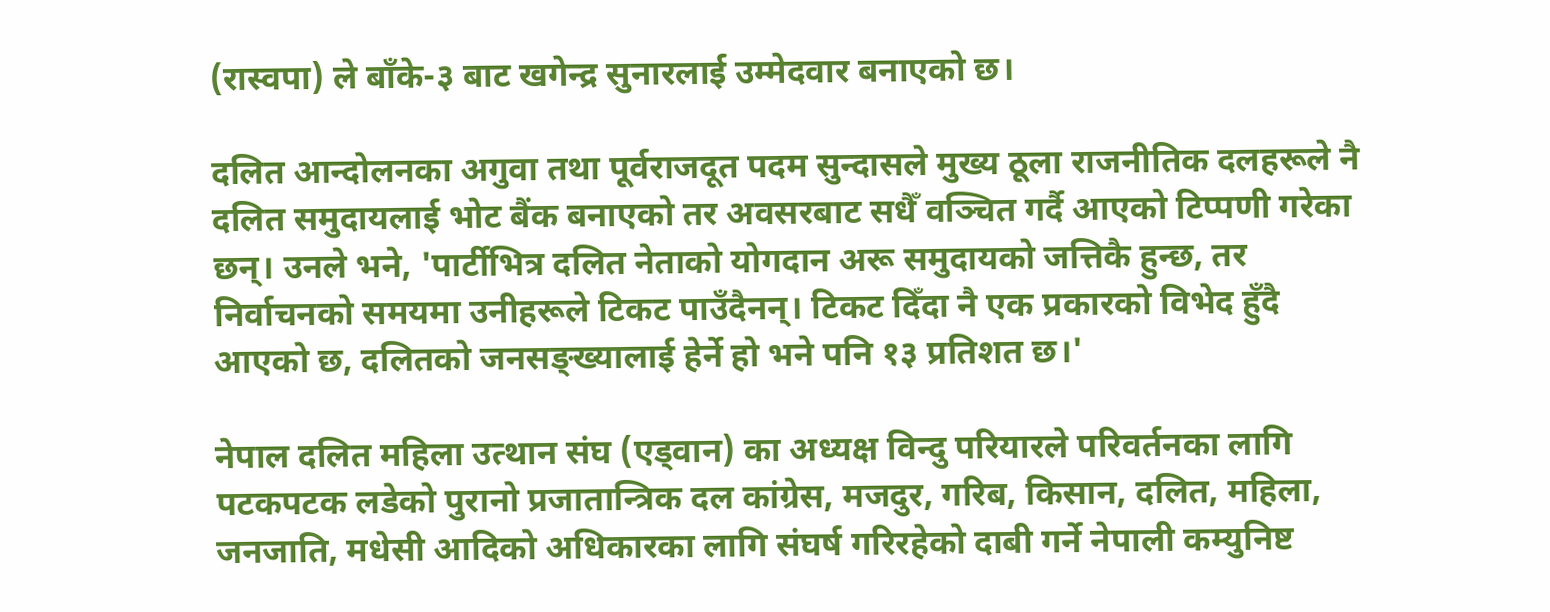(रास्वपा) ले बाँके-३ बाट खगेन्द्र सुनारलाई उम्मेदवार बनाएको छ।

दलित आन्दोलनका अगुवा तथा पूर्वराजदूत पदम सुन्दासले मुख्य ठूला राजनीतिक दलहरूले नै दलित समुदायलाई भोट बैंक बनाएको तर अवसरबाट सधैँ वञ्चित गर्दै आएको टिप्पणी गरेका छन्। उनले भने, 'पार्टीभित्र दलित नेताको योगदान अरू समुदायको जत्तिकै हुन्छ, तर निर्वाचनको समयमा उनीहरूले टिकट पाउँदैनन्। टिकट दिँदा नै एक प्रकारको विभेद हुँदै आएको छ, दलितको जनसङ्ख्यालाई हेर्ने हो भने पनि १३ प्रतिशत छ।'

नेपाल दलित महिला उत्थान संघ (एड्वान) का अध्यक्ष विन्दु परियारले परिवर्तनका लागि पटकपटक लडेको पुरानो प्रजातान्त्रिक दल कांग्रेस, मजदुर, गरिब, किसान, दलित, महिला, जनजाति, मधेसी आदिको अधिकारका लागि संघर्ष गरिरहेको दाबी गर्ने नेपाली कम्युनिष्ट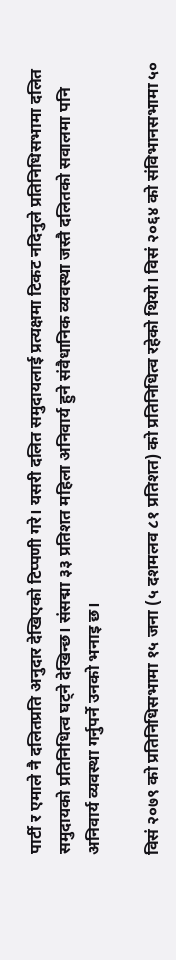पार्टी र एमाले नै दलितप्रति अनुदार देखिएको टिप्पणी गरे। यसरी दलित समुदायलाई प्रत्यक्षमा टिकट नदिनुले प्रतिनिधिसभामा दलित समुदायको प्रतिनिधित्व घट्ने देखिन्छ। संसद्मा ३३ प्रतिशत महिला अनिवार्य हुने संवैधानिक व्यवस्था जस्तै दलितको सवालमा पनि अनिवार्य व्यवस्था गर्नुपर्ने उनको भनाइ छ।

विसं २०७९ को प्रतिनिधिसभामा १५ जना (५ दशमलव ८१ प्रतिशत) को प्रतिनिधित्व रहेको थियो। विसं २०६४ को संविभानसभामा ५०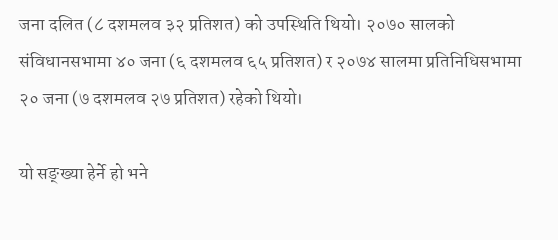जना दलित (८ दशमलव ३२ प्रतिशत) को उपस्थिति थियो। २०७० सालको संविधानसभामा ४० जना (६ दशमलव ६५ प्रतिशत) र २०७४ सालमा प्रतिनिधिसभामा २० जना (७ दशमलव २७ प्रतिशत) रहेको थियो।

यो सङ्ख्या हेर्ने हो भने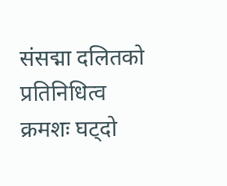संसद्मा दलितको प्रतिनिधित्व क्रमशः घट्दो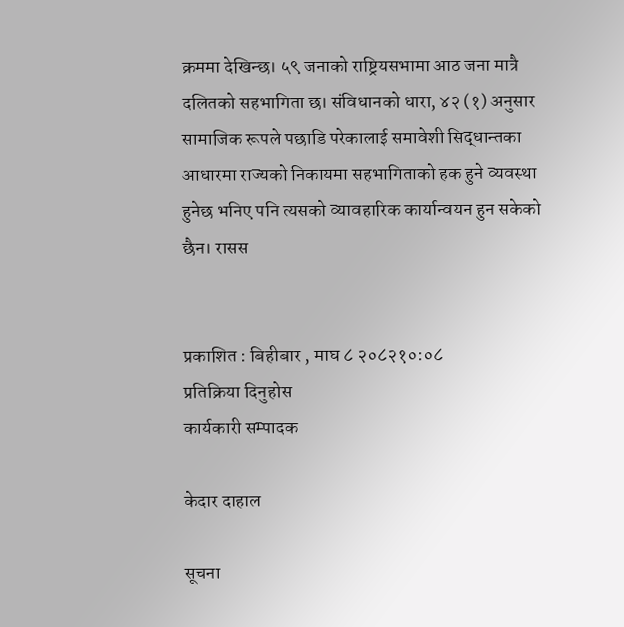क्रममा देखिन्छ। ५९ जनाको राष्ट्रियसभामा आठ जना मात्रै दलितको सहभागिता छ। संविधानको धारा, ४२ (१) अनुसार सामाजिक रूपले पछाडि परेकालाई समावेशी सिद्धान्तका आधारमा राज्यको निकायमा सहभागिताको हक हुने व्यवस्था हुनेछ भनिए पनि त्यसको व्यावहारिक कार्यान्वयन हुन सकेको छैन। रासस


प्रकाशित : बिहीबार , माघ ८ २०८२१०:०८
प्रतिक्रिया दिनुहोस
कार्यकारी सम्पादक

केदार दाहाल

सूचना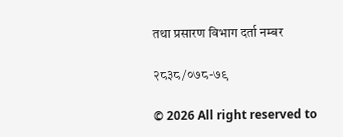तथा प्रसारण विभाग दर्ता नम्बर

२८३८/०७८-७९

© 2026 All right reserved to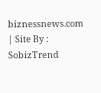biznessnews.com  | Site By : SobizTrend